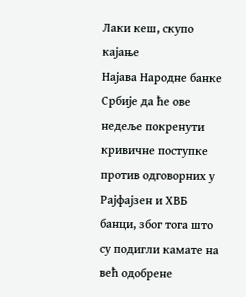Лаки кеш, скупо кајање
Најава Народне банке Србије да ће ове недеље покренути кривичне поступке против одговорних у Рајфајзен и ХВБ банци, због тога што су подигли камате на већ одобрене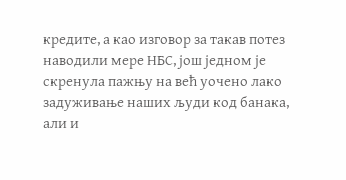кредите, а као изговор за такав потез наводили мере НБС, још једном је скренула пажњу на већ уочено лако задуживање наших људи код банака, али и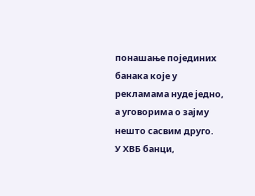понашање појединих банака које у рекламама нуде једно, а уговорима о зајму нешто сасвим друго.
У ХВБ банци,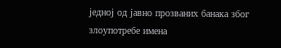једној од јавно прозваних банака због злоупотребе имена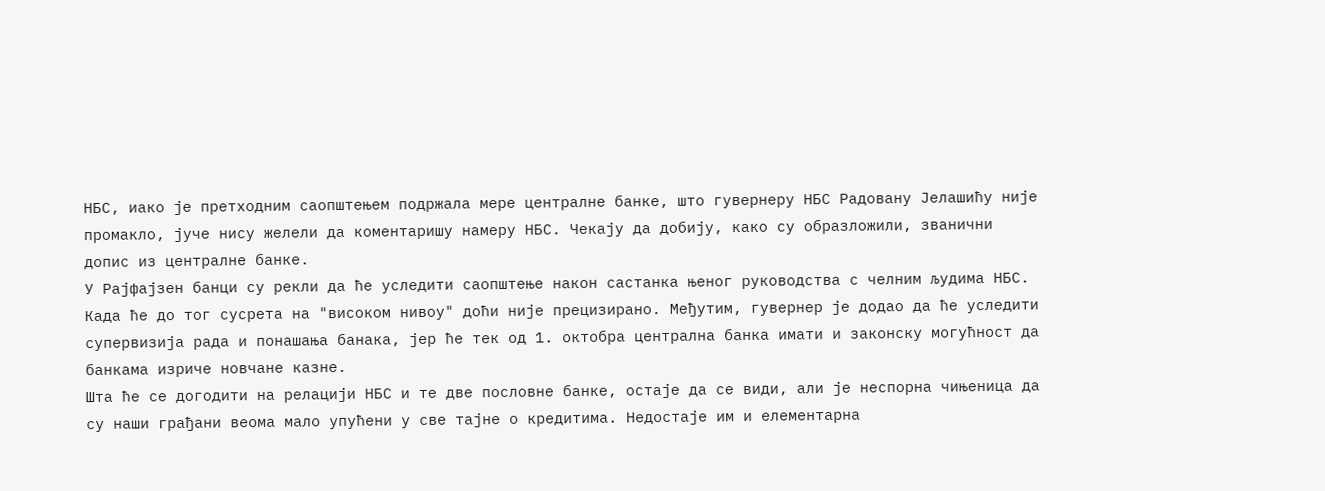НБС, иако је претходним саопштењем подржала мере централне банке, што гувернеру НБС Радовану Јелашићу није промакло, јуче нису желели да коментаришу намеру НБС. Чекају да добију, како су образложили, званични допис из централне банке.
У Рајфајзен банци су рекли да ће уследити саопштење након састанка њеног руководства с челним људима НБС. Када ће до тог сусрета на "високом нивоу" доћи није прецизирано. Међутим, гувернер је додао да ће уследити супервизија рада и понашања банака, јер ће тек од 1. октобра централна банка имати и законску могућност да банкама изриче новчане казне.
Шта ће се догодити на релацији НБС и те две пословне банке, остаје да се види, али је неспорна чињеница да су наши грађани веома мало упућени у све тајне о кредитима. Недостаје им и елементарна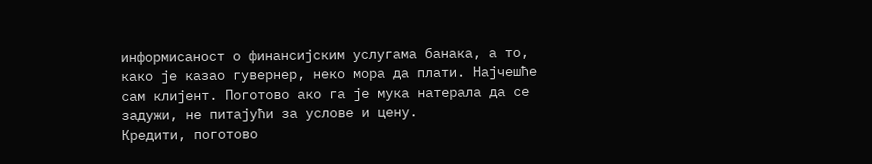информисаност о финансијским услугама банака, а то, како је казао гувернер, неко мора да плати. Најчешће сам клијент. Поготово ако га је мука натерала да се задужи, не питајући за услове и цену.
Кредити, поготово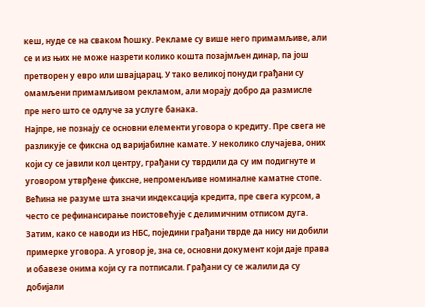кеш, нуде се на сваком ћошку. Рекламе су више него примамљиве, али се и из њих не може назрети колико кошта позајмљен динар, па још претворен у евро или швајцарац. У тако великој понуди грађани су омамљени примамљивом рекламом, али морају добро да размисле пре него што се одлуче за услуге банака.
Најпре, не познају се основни елементи уговора о кредиту. Пре свега не разликује се фиксна од варијабилне камате. У неколико случајева, оних који су се јавили кол центру, грађани су тврдили да су им подигнуте и уговором утврђене фиксне, непроменљиве номиналне каматне стопе. Већина не разуме шта значи индексација кредита, пре свега курсом, а често се рефинансирање поистовећује с делимичним отписом дуга.
Затим, како се наводи из НБС, поједини грађани тврде да нису ни добили примерке уговора. А уговор је, зна се, основни документ који даје права и обавезе онима који су га потписали. Грађани су се жалили да су добијали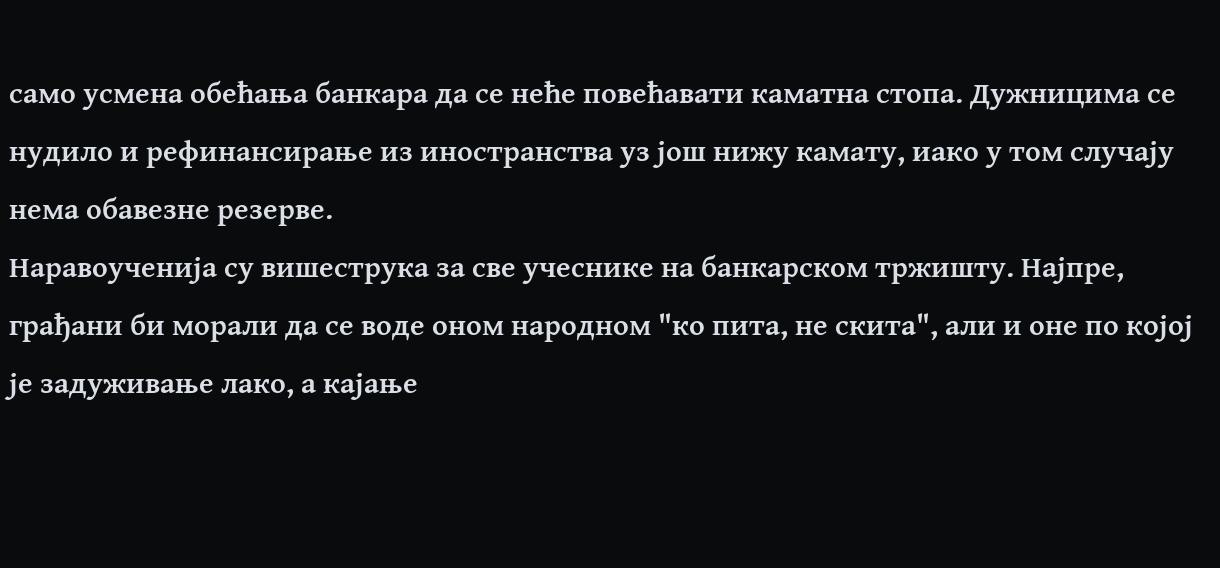само усмена обећања банкара да се неће повећавати каматна стопа. Дужницима се нудило и рефинансирање из иностранства уз још нижу камату, иако у том случају нема обавезне резерве.
Наравоученија су вишеструка за све учеснике на банкарском тржишту. Најпре, грађани би морали да се воде оном народном "ко пита, не скита", али и оне по којој је задуживање лако, а кајање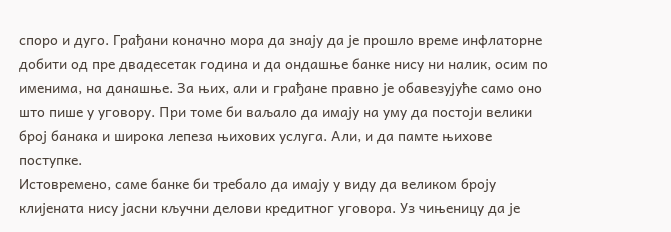споро и дуго. Грађани коначно мора да знају да је прошло време инфлаторне добити од пре двадесетак година и да ондашње банке нису ни налик, осим по именима, на данашње. За њих, али и грађане правно је обавезујуће само оно што пише у уговору. При томе би ваљало да имају на уму да постоји велики број банака и широка лепеза њихових услуга. Али, и да памте њихове поступке.
Истовремено, саме банке би требало да имају у виду да великом броју клијената нису јасни кључни делови кредитног уговора. Уз чињеницу да је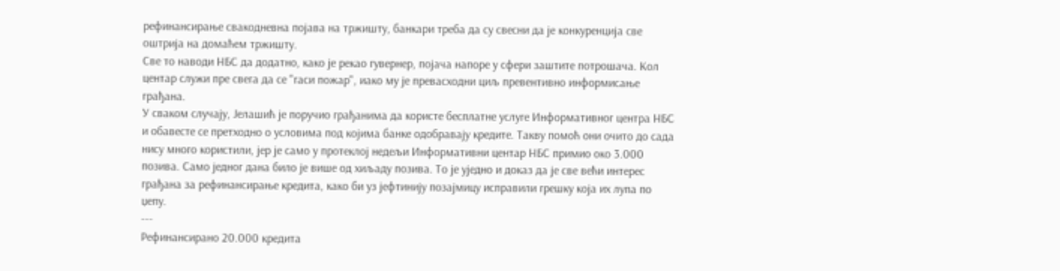рефинансирање свакодневна појава на тржишту, банкари треба да су свесни да је конкуренција све оштрија на домаћем тржишту.
Све то наводи НБС да додатно, како је рекао гувернер, појача напоре у сфери заштите потрошача. Кол центар служи пре свега да се "гаси пожар", иако му је превасходни циљ превентивно информисање грађана.
У сваком случају, Јелашић је поручио грађанима да користе бесплатне услуге Информативног центра НБС и обавесте се претходно о условима под којима банке одобравају кредите. Такву помоћ они очито до сада нису много користили, јер је само у протеклој недељи Информативни центар НБС примио око 3.000 позива. Само једног дана било је више од хиљаду позива. То је уједно и доказ да је све већи интерес грађана за рефинансирање кредита, како би уз јефтинију позајмицу исправили грешку која их лупа по џепу.
---
Рефинансирано 20.000 кредита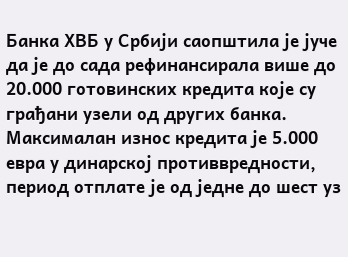Банка ХВБ у Србији саопштила је јуче да је до сада рефинансирала више до 20.000 готовинских кредита које су грађани узели од других банка.
Максималан износ кредита је 5.000 евра у динарској противвредности, период отплате је од једне до шест уз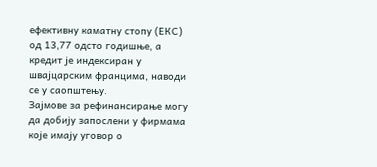ефективну каматну стопу (ЕКС) од 13,77 одсто годишње, а кредит је индексиран у швајцарским францима, наводи се у саопштењу.
Зајмове за рефинансирање могу да добију запослени у фирмама које имају уговор о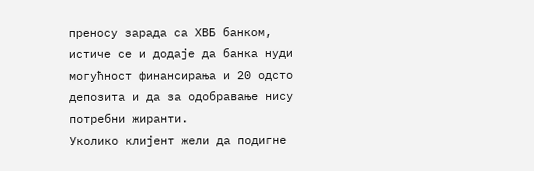преносу зарада са ХВБ банком, истиче се и додаје да банка нуди могућност финансирања и 20 одсто депозита и да за одобравање нису потребни жиранти.
Уколико клијент жели да подигне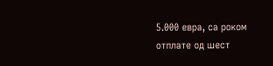5.000 евра, са роком отплате од шест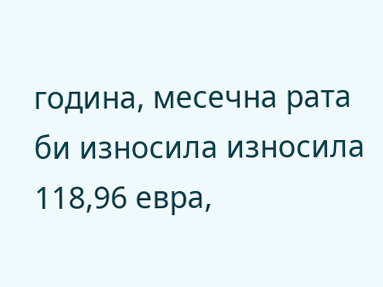година, месечна рата би износила износила 118,96 евра,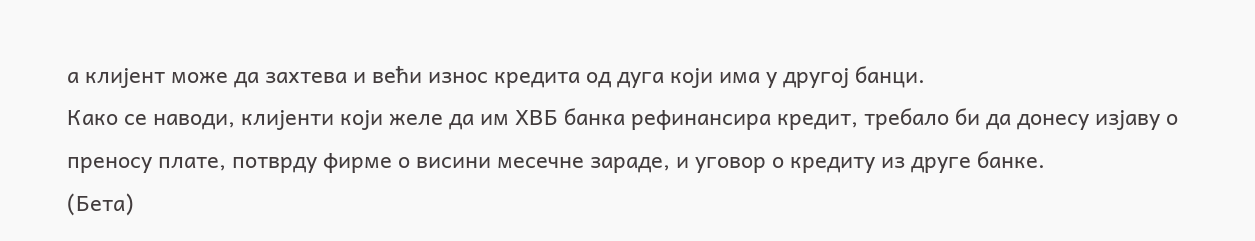а клијент може да захтева и већи износ кредита од дуга који има у другој банци.
Како се наводи, клијенти који желе да им ХВБ банка рефинансира кредит, требало би да донесу изјаву о преносу плате, потврду фирме о висини месечне зараде, и уговор о кредиту из друге банке.
(Бета)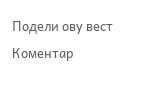Подели ову вест
Комeнтар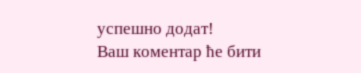успeшно додат!
Ваш комeнтар ћe бити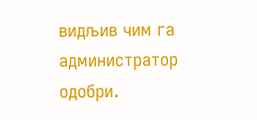видљив чим га администратор одобри.